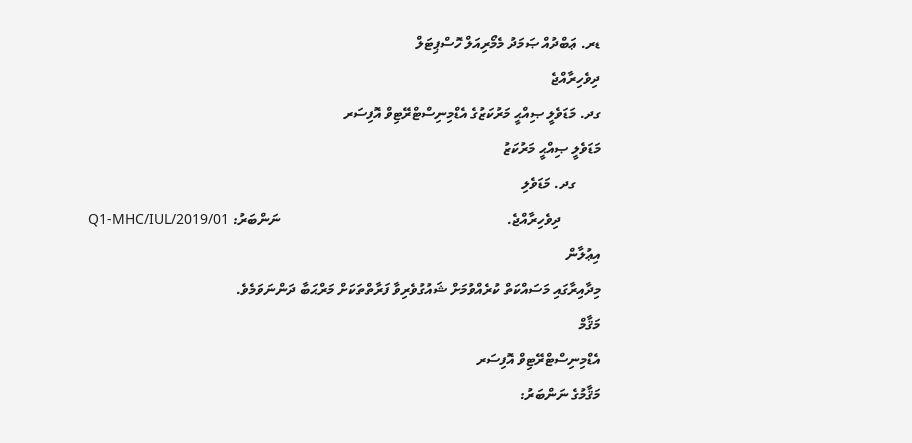ޑރ. ޢަބްދުއް ޞަމަދު މެމޯރިއަލް ހޮސްޕިޓަލް
ދިވެހިރާއްޖެ
ގދ. މަޑަވެލީ ޞިއްޙީ މަރުކަޒުގެ އެޑްމިނިސްޓްރޭޓިވް އޮފިސަރ
މަޑަވެލީ ޞިއްޙީ މަރުކަޒު
       ގދ. މަޑަވެލި
           ދިވެހިރާއްޖެ.                                                              ނަންބަރު: Q1-MHC/IUL/2019/01
އިޢުލާން
މިދާއިރާގައި މަސައްކަތް ކުރެއްވުމަށް ޝައުގުވެރިވާ ފަރާތްތަކަށް މަރްޙަބާ ދަންނަވަމެވެ.
މަޤާމް
އެޑްމިނިސްޓްރޭޓިވް އޮފިސަރ
މަޤާމުގެ ނަންބަރު: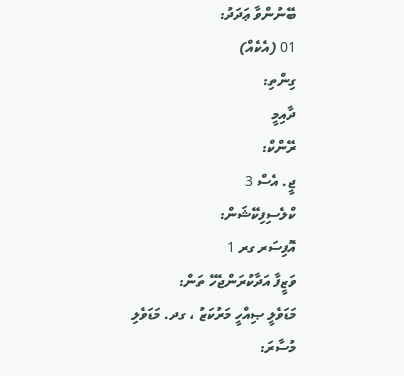ބޭނުންވާ ޢަދަދު:
01 (އެކެއް)
ގިންތި:
ދާއިމީ
ރޭންކް:
ޖީ. އެސް 3
ކްލެސިފިކޭޝަން:
އޮފިސަރ ގރ 1
ވަޒީފާ އަދާކުރަންޖެހޭ ތަން:
މަޑަވެލީ ޞިއްހީ މަރުކަޒު ، ގދ. މަޑަވެލި
މުސާރަ: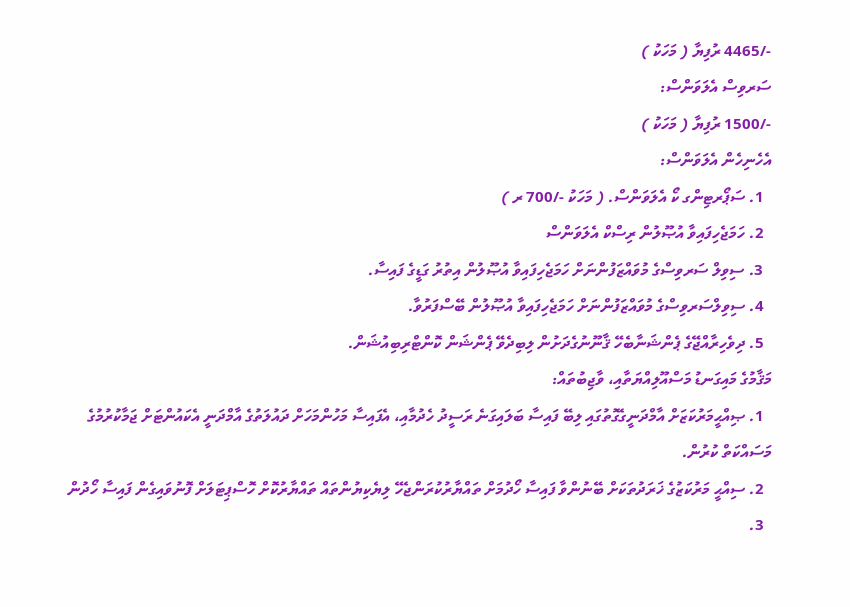-/4465 ރުފިޔާ ( މަހަކު )
ސަރވިސް އެލަވަންސް:
-/1500 ރުފިޔާ ( މަހަކު )
އެހެނިހެން އެލަވަންސް:
  1. ސަޕޯރޓިންގ ކޯ އެލަވަންސް. ( މަހަކު -/700 ރ )
  2. ހަމަޖެހިފައިވާ އުޞޫލުން ރިސްކް އެލަވަންސް
  3. ސިވިލް ސަރވިސްގެ މުވައްޒަފުންނަށް ހަމަޖެހިފައިވާ އުޞޫލުން އިތުރު ގަޑީގެ ފައިސާ.
  4. ސިވިލްސަރވިސްގެ މުވައްޒަފުންނަށް ހަމަޖެހިފައިވާ އުޞޫލުން ބޭސްފަރުވާ.
  5. ދިވެހިރާއްޖޭގެ ޕެންޝަނާބެހޭ ޤާނޫނުގެދަށުން ލިބިދެވޭ ޕެންޝަން ކޮންޓްރިބިއުޝަން.
މަޤާމުގެ މައިގަނޑު މަސްއޫލިއްޔަތާއި، ވާޖިބުތައް:
  1. ޞިއްޙީމަރުކަޒަށް އާމްދަނީގެގޮތުގައި ލިބޭ ފައިސާ ބަލައިގަނެ ރަސީދު ހެދުމާއި، އެފައިސާ މަހުންމަހަށް ދައުލަތުގެ އާމްދަނީ އެކައުންޓަށް ޖަމާކުރުމުގެ މަސައްކަތް ކުރުން.
  2. ސިއްޙީ މަރުކަޒުގެ ޚަރަދުތަކަށް ބޭނުންވާ ފައިސާ ހޯދުމަށް ތައްޔާރުކުރަންޖެހޭ ލިޔެކިޔުންތައް ތައްޔާރުކޮށް ހޮސްޕިޓަލަށް ފޮނުވައިގެން ފައިސާ ހޯދުން
  3.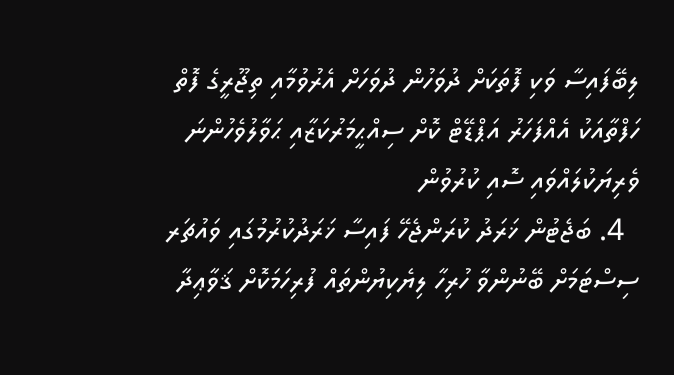ލިބޭފައިސާ ވަކި ފޮތަކަށް ދުވަހުން ދުވަހަށް އެރުވުމާއި ތިޖޫރީގެ ފޮތް ހަފްތާއަކު އެއްފަހަރު އަޕްޑޭޓް ކޮށް ސިއްޙީމަރުކަޒާއި ޙަވާލުވެހުންނަ ވެރިޔަކުލައްވައި ސޮއި ކުރުވުން
  4. ބަޖެޓުން ޚަރަދު ކުރަންޖެހޭ ފައިސާ ޚަރަދުކުރުމުގައި ވައުޗަރ ސިސްޓަމަށް ބޭނުންވާ ހުރިހާ ލިޔެކިޔުންތައް ފުރިހަމަކޮށް ޤަވާޢިދާ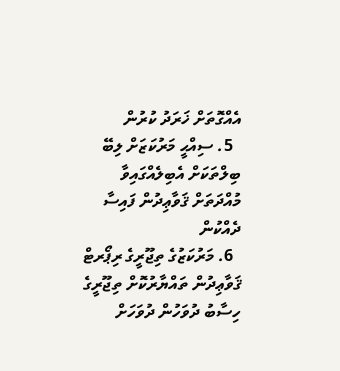އެއްގޮތަށް ޚަރަދު ކުރުން
  5. ސިއްޙީ މަރުކަޒަށް ލިބޭ ބިލްތަކަށް އެބިލެއްގައިވާ މުއްދަތަށް ޤަވާޢިދުން ފައިސާ ދެއްކުން
  6. މަރުކަޒުގެ ތިޖޫރީގެ ރިޕޯރޓް ޤަވާޢިދުން ތައްޔާރުކޮށް ތިޖޫރީގެ ހިސާބު ދުވަހުން ދުވަހަށް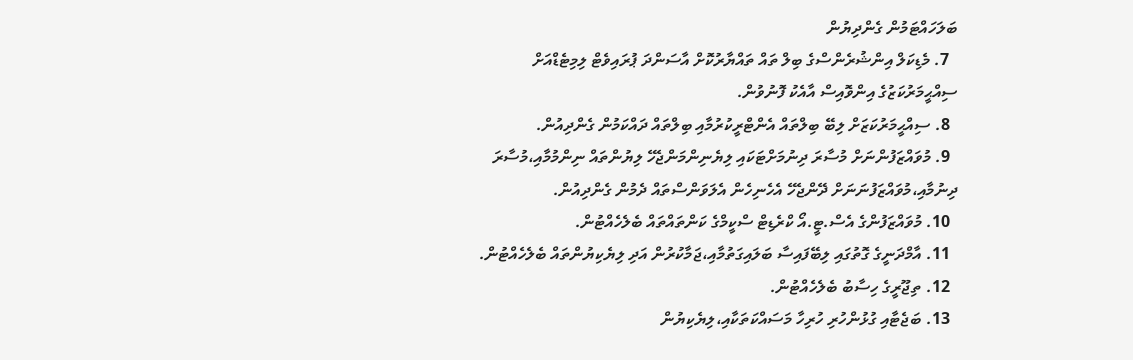ބަލަހައްޓަމުން ގެންދިޔުން
  7. މެޑިކަލް އިންޝުރެންސްގެ ބިލް ތައް ތައްޔާރުކޮށް އާސަންދަ ޕުރައިވެޓް ލިމިޓެޑްއަށް ސިއްޙީމަރުކަޒުގެ އިންވޮއިސް އާއެކު ފޮނުވުން.
  8. ސިއްޙީމަރުކަޒަށް ލިބޭ ބިލްތައް އެންޓްރީކުރުމާއި ބިލްތައް ދައްކަމުން ގެންދިއުން.
  9. މުވައްޒަފުންނަށް މުސާރަ ދިނުމަށްޓަކައި ލިޔެނިންމަންޖެހޭ ލިޔުންތައް ނިންމުމާއި،މުސާރަ ދިނުމާއި،މުވައްޒަފުނަނަށް ދޭންޖެހޭ އެހެނިހެން އެލަވަންސްތައް ދެމުން ގެންދިއުން.
  10. މުވައްޒަފުންގެ އެސް.ޓީ.އޯ ކްރެޑިޓް ސްކީމްގެ ކަންތައްތައް ބެލެހެއްޓުން.
  11. އާމްދަނީގެ ގޮތުގައި ލިބޭފައިސާ ބަލައިގަތުމާއި،ޖަމާކުރުން އަދި ލިޔެކިޔުންތައް ބެލެހެއްޓުން.
  12. ތިޖޫރީގެ ހިސާބު ބެލެހެއްޓުން.
  13. ބަޖެޓާއި ގުޅުންހުރި ހުރިހާ މަސައްކަތަކާއި،ލިޔެކިޔުން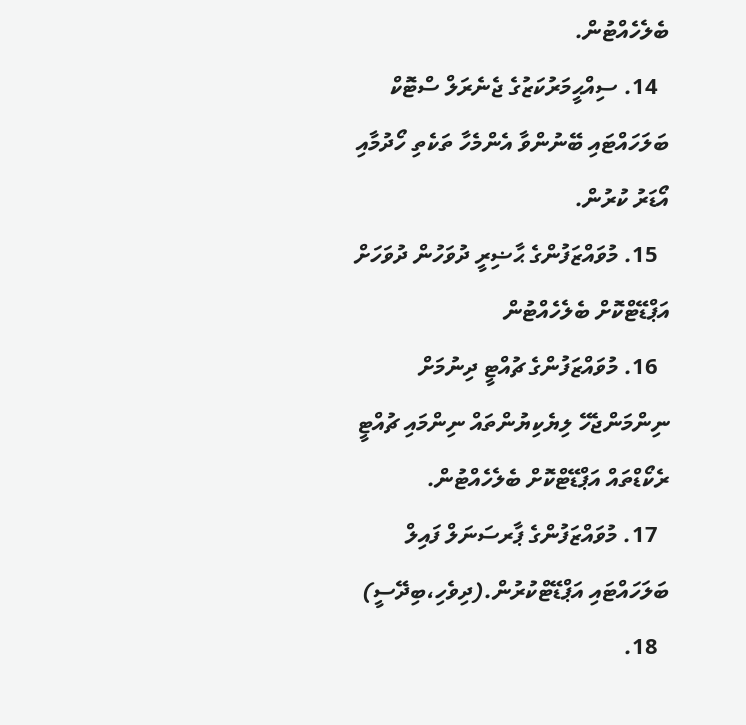ބެލެހެއްޓުން.
  14. ސިއްޙީމަރުކަޒުގެ ޖެނެރަލް ސްޓޮކް ބަލަހައްޓައި ބޭނުންވާ އެންމެހާ ތަކެތި ހޯދުމާއި އޯޑަރު ކުރުން.
  15. މުވައްޒަފުންގެ ޙާޟިރީ ދުވަހުން ދުވަހަށް އަޕްޑޭޓްކޮށް ބެލެހެއްޓުން
  16. މުވައްޒަފުންގެ ޗުއްޓީ ދިނުމަށް ނިންމަންޖެހޭ ލިޔެކިޔުންތައް ނިންމައި ޗުއްޓީ ރެކޯޑްތައް އަޕްޑޭޓްކޮށް ބެލެހެއްޓުން.
  17. މުވައްޒަފުންގެ ޕާރސަނަލް ފައިލް ބަލަހައްޓައި އަޕްޑޭޓްކުރުން.(ދިވެހި،ބިދޭސީ)
  18.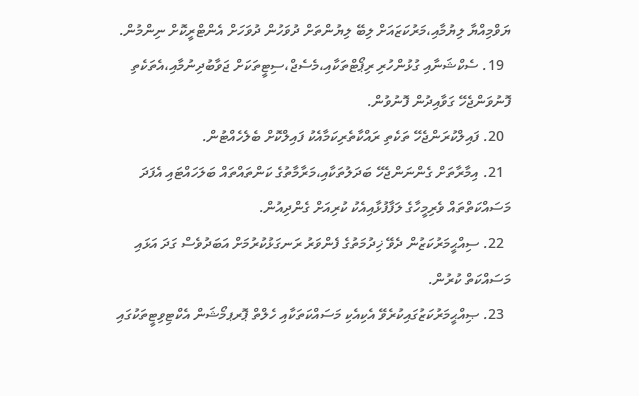ޔަވްމިއްޔާ ލިޔުމާއި،މަރުކަޒައަށް ލިބޭ ލިޔުންތަށް ދުވަހުން ދުވަހަށް އެންޓްރީކޮށް ނިންމުން.
  19. ސެކްޝަނާއި ގުޅުންހުރި ރިޕޯޓްތަކާއި،މެސެޖް،ސިޓީތަކަށް ޖަވާބުދިނުމާއި،އެތަކެތި ފޮނުވަންޖެހޭ ގަވާއިދުން ފޮނުވުން.
  20. ފައިލްކުރަންޖެހޭ ތަކެތި ރައްކާތެރިކަމާއެކު ފައިލްކޮށް ބެލެހެއްޓުން.
  21. އިމާރާތަށް ގެންނަންޖެހޭ ބަދަލުތަކާއި،މަރާމާތުގެ ކަންތައްތައް ބަލަހައްޓައި އެފަދަ މަސައްކަތްތައް ވެރިމީހާގެ ލަފާފުޅާއިއެކު ކުރިއަށް ގެންދިއުން.
  22. ސިއްޙީމަރުކަޒުން ދެވޭ ޚިދުމަތުގެ ފެންވަރު ރަނގަޅުކުރުމަށް އަބަދުވެސް ގަދަ އަޅައި މަސައްކަތް ކުރުން.
  23. ޞިއްޙީމަރުކަޒުގައިކުރެވޭ އެކިއެކި މަސައްކަތަކާއި ހެލްތް ޕޮރޕމޯޝަން އެކްޓިވިޓީތަކުގައި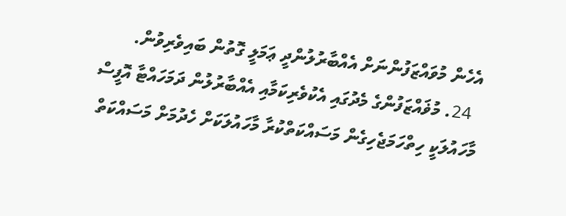އެހެން މުވައްޒަފުންނަށް އެއްބާރުލުންދީ ޢަމަލީ ގޮތުން ބައިވެރިވުން.
  24. މުޥައްޒަފުންގެ މެދުގައި އެކުވެރިކަމާއި އެއްބާރުލުން ދަމަހައްޓާ އޮފީސް މާހައުލަކީ ހިތްހަމަޖެހިގެން މަސައްކަތްކުރާ މާހައުލަކަށް ހެދުމަށް މަސައްކަތް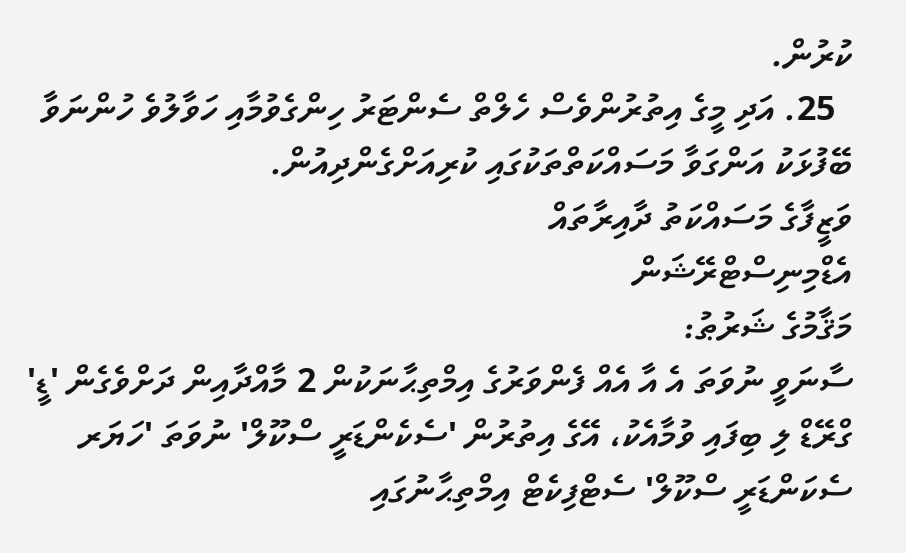ކުރުން.
  25. އަދި މީގެ އިތުރުންވެސް ހެލްތް ސެންޓަރު ހިންގެވުމާއި ހަވާލުވެ ހުންނަވާ ބޭފުޅަކު އަންގަވާ މަސައްކަތްތަކުގައި ކުރިއަށްގެންދިއުން.
ވަޒީފާގެ މަސައްކަތު ދާއިރާތައް
އެޑްމިނިސްޓްރޭޝަން
މަޤާމުގެ ޝަރުޠު:
ސާނަވީ ނުވަތަ އެ އާ އެއް ފެންވަރުގެ އިމްތިޙާނަކުން 2 މާއްދާއިން ދަށްވެގެން 'ޑީ' ގްރޭޑް ލި ބިފައި ވުމާއެކު، އޭގެ އިތުރުން 'ސެކެންޑަރީ ސްކޫލް' ނުވަތަ 'ހަޔަރ ސެކަންޑަރީ ސްކޫލް' ސެޓްފިކެޓް އިމްތިޙާނުގައި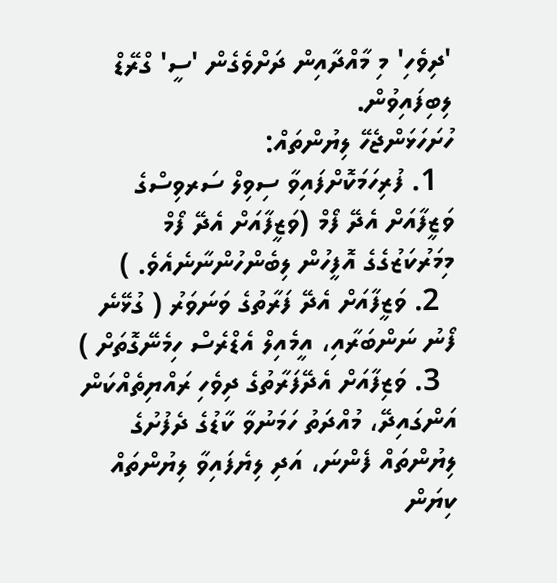'ދިވެހި' މި މާއްދާއިން ދަށްވެގެން 'ސީ' ގްރޭޑް ލިބިފައިވުން.
ހުށަހަޅަންޖެހޭ ލިޔުންތައް:
  1. ފުރިހަމަކޮށްފައިވާ ސިވިލް ސަރވިސްގެ ވަޒީފާއަށް އެދޭ ފޯމް (ވަޒީފާއަށް އެދޭ ފޯމް މިމަރުކަޒުގެގެ އޮފީހުން ލިބެންހުންނާނެއެވެ. )
  2. ވަޒީފާއަށް އެދޭ ފަރާތުގެ ވަނަވަރު ( ގުޅޭނެ ފޯނު ނަންބަރާއި، އީމެއިލް އެޑްރެސް ހިމެނޭގޮތަށް )
  3. ވަޒިފާއަށް އެދޭފަރާތުގެ ދިވެހި ރައްޔިތެއްކަން އަންގައިދޭ، މުއްދަތު ހަމަނުވާ ކާޑުގެ ދެފުށުގެ ލިޔުންތައް ފެންނަ، އަދި ލިޔެފައިވާ ލިޔުންތައް ކިޔަން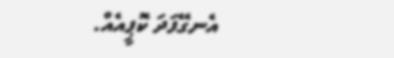އެނގޭފަދަ ކޮޕީއެއް.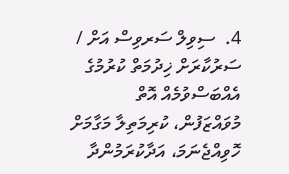4.  ސިވިލް ސަރވިސް އަށް / ސަރުކާރަށް ޚިދުމަތް ކުރުމުގެ އެއްބަސްވުމެއް އޮތް    މުވައްޒަފުން، ކުރިމަތިލާ މަގާމަށް ހޮވިއްޖެނަމަ، އަދާކުރަމުންދާ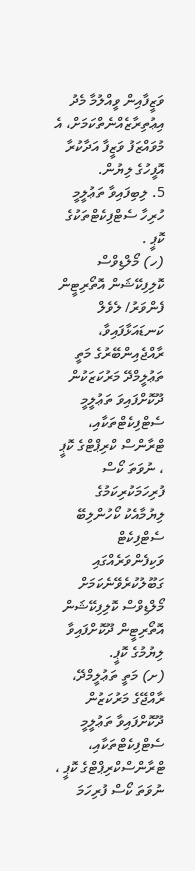ވަޒީފާއިން ވީއްލުމާ މެދު އިޢުތިރާޒެއްނެތްކަމަށް، އެ މުވައްޒަފު ވަޒީފާ އަދާކުރާ އޮފީހުގެ ލިޔުން.
5. ލިބިފައިވާ ތަޢުލީމީ ހުރިހާ ސެޓްފިކެޓްތަކުގެ ކޮޕީ .
(ހ) މޯލްޑިވްސް ކޮލިފިކޭޝަން އޮތޯރިޓީން ފެންވަރު/ ލެވެލް ކަނޑައަޅާފައިވާ، ރާއްޖެއިންބޭރުގެ މަތީ ތަޢުލީމްދޭ މަރުކަޒަކުން ދޫކޮށްފައިވަ ތަޢުލީމީ ސެޓްފިކެޓްތަކާއި، ޓްރާންސް ކްރިޕްޓްގެ ކޮޕީ ، ނުވަތަ ކޯސް ފުރިހަމަކުރިކަމުގެ ލިޔުމާއެކު ކޯހުންލިބޭ ސެޓްފިކެޓް ވަކިފެންވަރެއްގައި ގަބޫލުކުރެވޭނެކަމަށް މޯލްޑިވްސް ކޮލިފިކޭޝަން އޮތޯރިޓީން ދޫކޮށްފައިވާ ލިޔުމުގެ ކޮޕީ.
(ށ) މަތީ ތަޢުލީމްދޭ، ރާއްޖޭގެ މަރުކަޒުން ދޫކޮށްފައިވާ ތަޢުލީމީ ސެޓްފިކެޓްތަކާއި، ޓްރާންސްކްރިޕްޓްގެ ކޮޕީ ، ނުވަތަ ކޯސް ފުރިހަމަ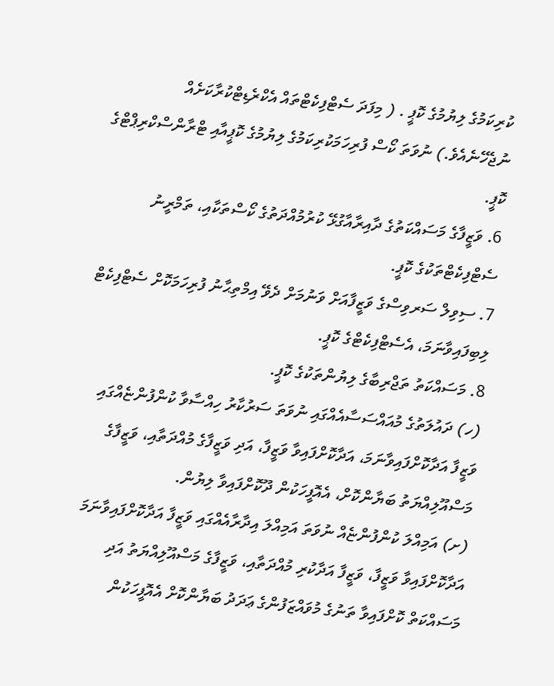ކުރިކަމުގެ ލިޔުމުގެ ކޮޕީ . ( މިފަދަ ސެޓްފިކެޓްތައް އެކްރެޑިޓްކުރާކަށެއް ނުޖެހޭނެއެވެ.) ނުވަތަ ކޯސް ފުރިހަމަކުރިކަމުގެ ލިޔުމުގެ ކޮޕީއާއި ޓްރާންސްކްރިޕްޓްގެ ކޮޕީ.
6. ވަޒީފާގެ މަސައްކަތުގެ ދާއިރާއާގުޅޭ ކުރުމުއްދަތުގެ ކޯސްތަކާއި، ތަމްރީނު ސެޓްފިކެޓްތަކުގެ ކޮޕީ.
7. ސިވިލް ސަރވިސްގެ ވަޒީފާއަށް ވަނުމަށް ދެވޭ އިމްތިޙާނު ފުރިހަމަކޮށް ސެޓްފިކެޓް ލިބިފައިވާނަމަ، އެސެޓްފިކެޓްގެ ކޮޕީ.
8. މަސައްކަތު ތަޖްރިބާގެ ލިޔުންތަކުގެ ކޮޕީ.
(ހ) ދައުލަތުގެ މުއައްސަސާއެއްގައި ނުވަތަ ސަރުކާރު ހިއްސާވާ ކުންފުންޏެއްގައި ވަޒީފާ އަދާކޮށްފައިވާނަމަ، އަދާކޮށްފައިވާ ވަޒީފާ، އަދި ވަޒީފާގެ މުއްދަތާއި، ވަޒީފާގެ މަސްއޫލިއްޔަތު ބަޔާންކޮށް، އެއޮފީހަކުން ދޫކޮށްފައިވާ ލިޔުން.
(ށ) އަމިއްލަ ކުންފުންޏެއް ނުވަތަ އަމިއްލަ އިދާރާއެއްގައި ވަޒީފާ އަދާކޮށްފައިވާނަމަ އަދާކޮށްފައިވާ ވަޒީފާ، ވަޒީފާ އަދާކުރި މުއްދަތާއި، ވަޒީފާގެ މަސްއޫލިއްޔަތު އަދި މަސައްކަތް ކޮށްފައިވާ ތަނުގެ މުވައްޒަފުންގެ ޢަދަދު ބަޔާންކޮށް އެއޮފީހަކުން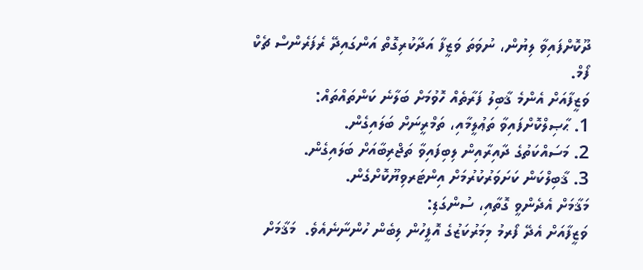ދޫކޮށްފައިވާ ލިޔުން، ނުވަތަ ވަޒީފާ އަދާކުރިގޮތް އަންގައިދޭ ރެފަރެންސް ޗެކް ފޯމް.
ވަޒީފާއަށް އެންމެ ޤާބިލު ފަރާތެއް ހޮވުމަށް ބަލާނެ ކަންތައްތައް:
1. ޙާޞިލްކޮށްފައިވާ ތަޢުލީމާއި، ތަމްރީނަށް ބަލައިގެން.
2. މަސައްކަތުގެ ދާއިރާއިން ލިބިފައިވާ ތަޖްރިބާއަށް ބަލައިގެން.
3. ޤާބިލްކަން ކަށަވަރުކުރުމަށް އިންޓަރވިޔޫކޮށްގެން.
މަޤާމަށް އެދެންވީ ގޮތާއި، ސުންގަޑި:
ވަޒީފާއަށް އެދޭ ފޯރމު މިމަރުކަޒުގެ އޮފީހުން ލިބެން ހުންނާނެއެވެ.  މަޤާމަށް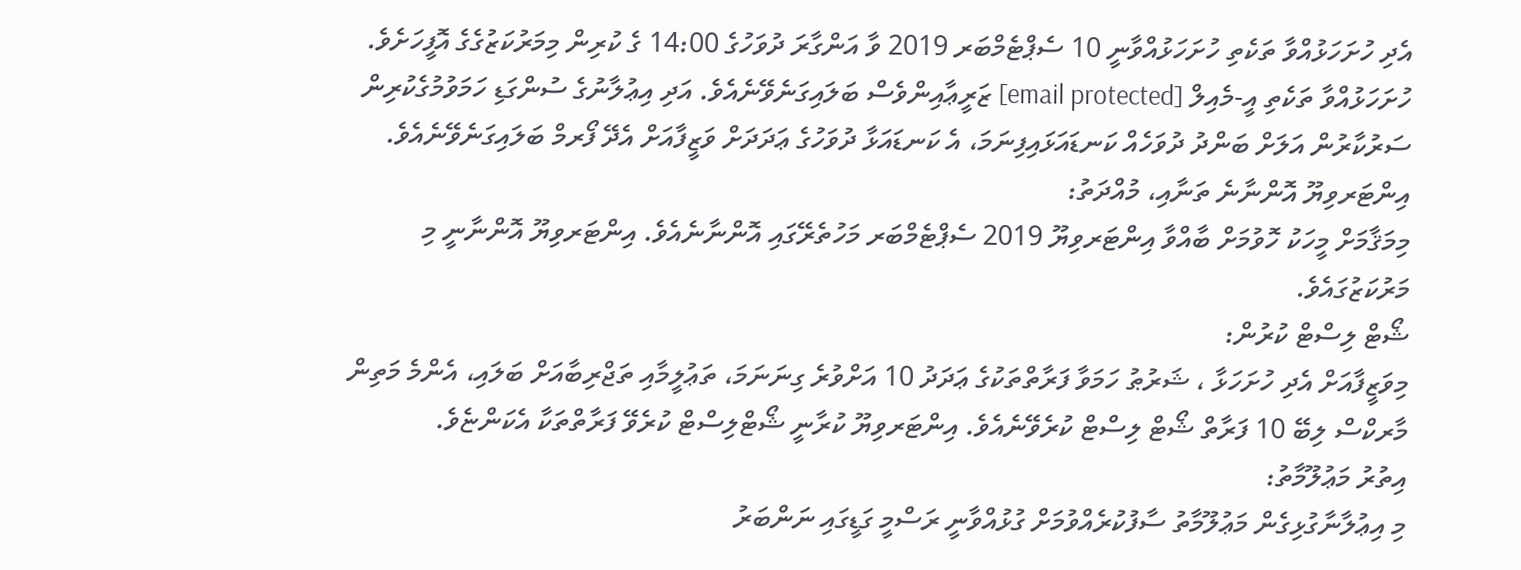އެދި ހުށަހަޅުއްވާ ތަކެތި ހުށަހަޅުއްވާނީ 10 ސެޕްޓެމްބަރ 2019 ވާ އަންގާރަ ދުވަހުގެ 14:00 ގެ ކުރިން މިމަރުކަޒުގެގެ އޮފީހަށެވެ. ހުށަހަޅުއްވާ ތަކެތި އީ-މެއިލް [email protected] ޒަރީޢާއިންވެސް ބަލައިގަނެވޭނެއެވެ. އަދި އިޢުލާނުގެ ސުންގަޑި ހަމަވުމުގެކުރިން ސަރުކާރުން އަލަށް ބަންދު ދުވަހެއް ކަނޑައަޅައިފިނަމަ، އެ ކަނޑައަޅާ ދުވަހުގެ ޢަދަދަށް ވަޒީފާއަށް އެދޭ ފޯރމް ބަލައިގަނެވޭނެއެވެ.
އިންޓަރވިޔޫ އޮންނާނެ ތަނާއި، މުއްދަތު:
މިމަޤާމަށް މީހަކު ހޮވުމަށް ބާއްވާ އިންޓަރވިޔޫ 2019 ސެޕްޓެމްބަރ މަހުތެރޭގައި އޮންނާނެއެވެ. އިންޓަރވިޔޫ އޮންނާނީ މި މަރުކަޒުގައެވެ.
ޝޯޓް ލިސްޓް ކުރުން:
މިވަޒީފާއަށް އެދި ހުށަހަޅާ ، ޝަރުޠު ހަމަވާ ފަރާތްތަކުގެ ޢަދަދު 10 އަށްވުރެ ގިނަނަމަ، ތަޢުލީމާއި ތަޖްރިބާއަށް ބަލައި، އެންމެ މަތިން މާރކްސް ލިބޭ 10 ފަރާތް ޝޯޓް ލިސްޓް ކުރެވޭނެއެވެ. އިންޓަރވިޔޫ ކުރާނީ ޝޯޓްލިސްޓް ކުރެވޭ ފަރާތްތަކާ އެކަންޏެވެ.
އިތުރު މަޢުލޫމާތު:
މި އިޢުލާނާގުޅިގެން މަޢުލޫމާތު ސާފުކުރެއްވުމަށް ގުޅުއްވާނީ ރަސްމީ ގަޑީގައި ނަންބަރު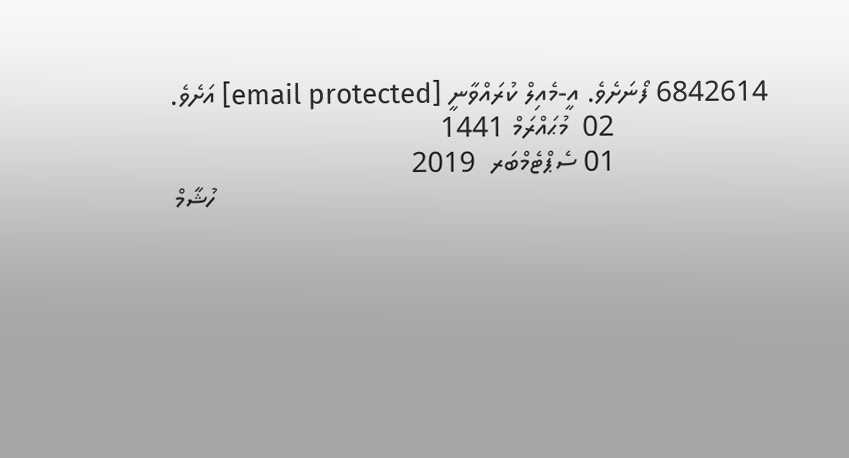6842614 ފޯނަށެވެ. އީ-މެއިލް ކުރައްވާނީ [email protected] އަށެވެ.
                     02  މުޙައްރަމް 1441
                     01 ސެޕްޓެމްބަރ  2019
                                                                            ހުޝާމް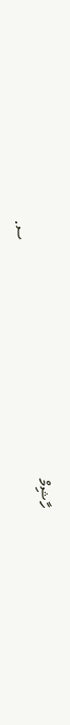ހާޝިމް
                                                                          ސ.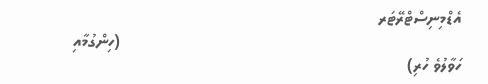އެޑްމިނިސްޓްރޭޓަރ
                                                                         (ހިންގުމާއި ހަވާލުވެ ހުރި)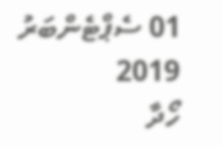01 ސެޕްޓެންބަރު 2019
ހޯދާ